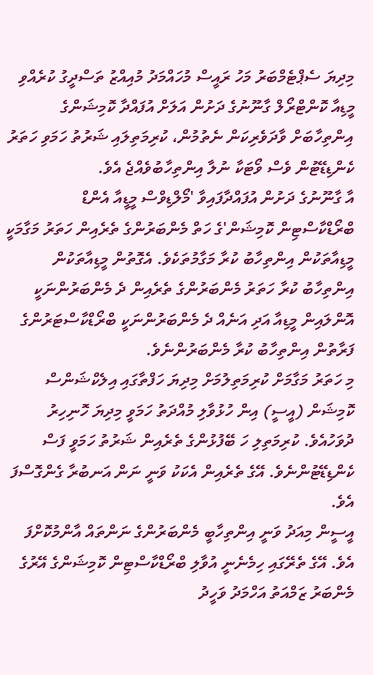މިދިޔަ ސެޕްޓެމްބަރު މަހު ރައީސް މުހައްމަދު މުއިއްޒު ތަސްދީގު ކުރެއްވި މީޑިއާ ކޮންޓްރޯލް ގާނޫނުގެ ދަށުން އަލަށް އުފައްދާ ކޮމިޝަންގެ އިންތިހާބަށް ވާދަވެރިކަން ނެތުމުން، ކުރިމަތިލައި ޝަރުތު ހަމަވި ހަތަރު ކެންޑިޑޭޓުން ވެސް ވޯޓަކާ ނުލާ އިންތިހާބުވެއްޖެ އެވެ.
އާ ގާނޫނުގެ ދަށުން އުފައްދާފައިވާ 'މޯލްޑިވްސް މީޑީއާ އެންޑް ބްރޯޑްކާސްޓިން ކޮމިޝަން'ގެ ހަތް މެންބަރުންގެ ތެރެއިން ހަތަރު މަގާމަކީ މީޑިއާތަކުން އިންތިހާބު ކުރާ މަގާމުތަކެވެ. އެގޮތުން މީޑިއާތަކުން އިންތިހާބު ކުރާ ހަތަރު މެންބަރުންގެ ތެރެއިން ދެ މެންބަރުންނަކީ އޮންލައިން މީޑިއާ އަދި އަނެއް ދެ މެންބަރުންނަކީ ބްރޯޑްކާސްޓަރުންގެ ފަރާތުން އިންތިހާބު ކުރާ މެންބަރުންނެވެ.
މި ހަތަރު މަގާމަށް ކުރިމަތިލުމަށް މިދިޔަ ހަފްތާގައި އިލެކްޝަންސް ކޮމިޝަން (އީސީ) އިން ހުޅުވާލި މުއްދަތު ހަމަވީ މިދިޔަ ހޮނިހިރު ދުވަހުއެވެ. ކުރިމަތިލި ހަ ބޭފުޅުންގެ ތެރެއިން ޝަރުތު ހަމަވީ ފަސް ކެންޑިޑޭޓުންނެވެ. އޭގެ ތެރެއިން އެކަކު ވަނީ ނަން އަނބުރާ ގެންގޮސްފަ އެވެ.
އީސީން މިއަދު ވަނީ އިންތިހާބީ މެންބަރުންގެ ނަންތައް އާންމުކޮށްފަ އެވެ. އޭގެ ތެރޭގައި ހިމެނެނީ އުވާލި ބްރޯޑްކާސްޓިން ކޮމިޝަންގެ އޭރުގެ މެންބަރު ޒަމްއަތު އަހްމަދު ވަހީދު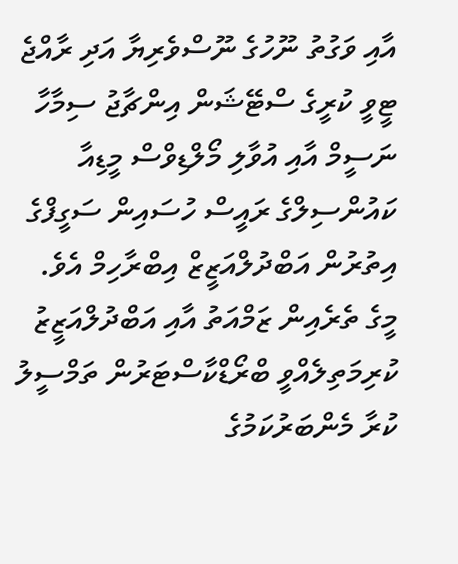އާއި ވަގުތު ނޫހުގެ ނޫސްވެރިޔާ އަދި ރާއްޖެ ޓީވީ ކުރީގެ ސްޓޭޝަން އިންޗާޖު ސިމާހާ ނަސީމް އާއި އުވާލި މޯލްޑިވްސް މީޑިއާ ކައުންސިލްގެ ރައީސް ހުސައިން ސަގީފްގެ އިތުރުން އަބްދުލްއަޒީޒް އިބްރާހިމް އެވެ.
މީގެ ތެރެއިން ޒަމްއަތު އާއި އަބްދުލްއަޒީޒު ކުރިމަތިލެއްވީ ބްރޯޑްކާސްޓަރުން ތަމްސީލު ކުރާ މެންބަރުކަމުގެ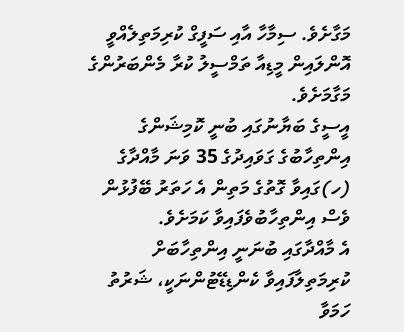މަގާށެވެ. ސިމާހާ އާއި ސަފީގް ކުރިމަތިލެއްވީ އޮންލައިން މީޑިއާ ތަމްސީލު ކުރާ މެންބަރުންގެ މަގާމަށެވެ.
އީސީގެ ބަޔާނުގައި ބުނީ ކޮމިޝަންގެ އިންތިހާބުގެ ގަވައިދުގެ 35 ވަނަ މާއްދާގެ (ހ)ގައިވާ ގޮތުގެ މަތިން އެ ހަތަރު ބޭފުޅުން ވެސް އިންތިހާބުވެފައިވާ ކަމަށެވެ.
އެ މާއްދާގައި ބުނަނީ އިންތިހާބަށް ކުރިމަތިލާފައިވާ ކެންޑިޑޭޓުންނަކީ، ޝަރުތު ހަމަވާ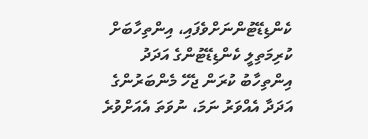ކެންޑިޑޭޓުންނަށްވެފައި، އިންތިހާބަށް ކުރިމަތިލީ ކެންޑިޑޭޓުންގެ އަދަދު އިންތިހާބު ކުރަން ޖެހޭ މެންބަރުންގެ އަދަދާ އެއްވަރު ނަމަ، ނުވަތަ އެއަށްވުރެ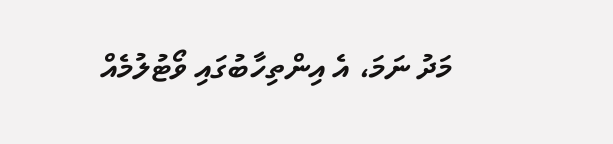މަދު ނަމަ، އެ އިންތިހާބުގައި ވޯޓުލުމެއް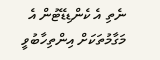ނެތި އެ ކެންޑިޑޭޓުން އެ މަގާމުތަކަށް އިންތިހާބުވީ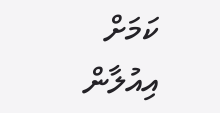ކަމަށް އިއުލާން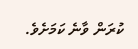ކުރަން ވާނެ ކަމަށެވެ.